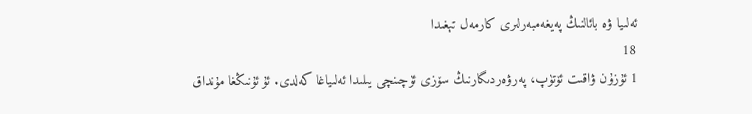ئەلىيا ۋە بائالنىڭ پەيغەمبەرلىرى كارمەل تېغىدا
18
1 ئۇزۇن ۋاقىت ئۆتۈپ، پەرۋەردىگارنىڭ سۆزى ئۈچىنچى يىلىدا ئەلىياغا كەلدى. ئۇ ئۇنىڭغا مۇنداق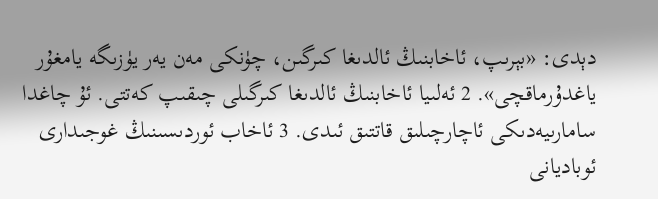دېدى: «بېرىپ، ئاخابنىڭ ئالدىغا كىرگىن، چۈنكى مەن يەر يۈزىگە يامغۇر ياغدۇرماقچى». 2 ئەلىيا ئاخابنىڭ ئالدىغا كىرگىلى چىقىپ كەتتى. ئۇ چاغدا سامارىيەدىكى ئاچارچىلىق قاتتىق ئىدى. 3 ئاخاب ئوردىسىنىڭ غوجىدارى ئوباديانى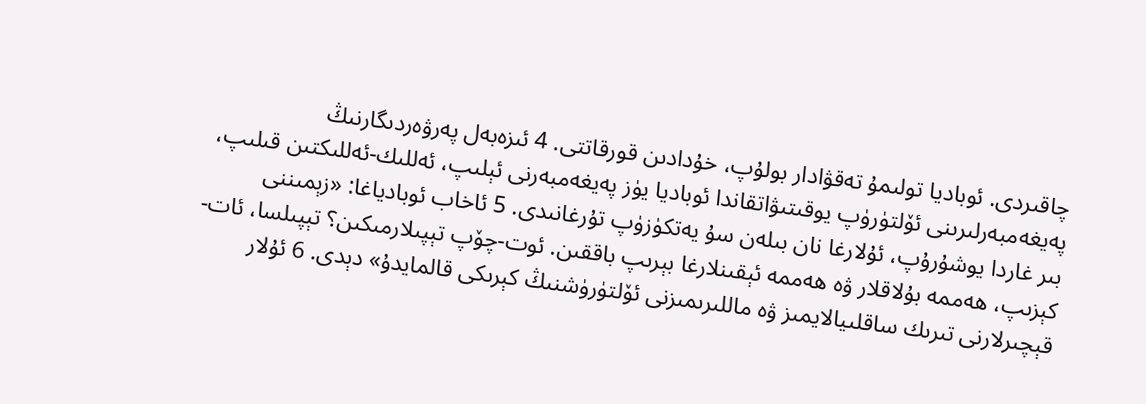چاقىردى. ئوباديا تولىمۇ تەقۋادار بولۇپ، خۇدادىن قورقاتتى. 4 ئىزەبەل پەرۋەردىگارنىڭ پەيغەمبەرلىرىنى ئۆلتۈرۈپ يوقىتىۋاتقاندا ئوباديا يۈز پەيغەمبەرنى ئېلىپ، ئەللىك-ئەللىكتىن قىلىپ، بىر غاردا يوشۇرۇپ، ئۇلارغا نان بىلەن سۇ يەتكۈزۈپ تۇرغانىدى. 5 ئاخاب ئوبادياغا: «زېمىننى كېزىپ، ھەممە بۇلاقلار ۋە ھەممە ئېقىنلارغا بېرىپ باققىن. ئوت-چۆپ تېپىلارمىكىن؟ تېپىلسا، ئات-قېچىرلارنى تىرىك ساقلىيالايمىز ۋە ماللىرىمىزنى ئۆلتۈرۈشنىڭ كېرىكى قالمايدۇ» دېدى. 6 ئۇلار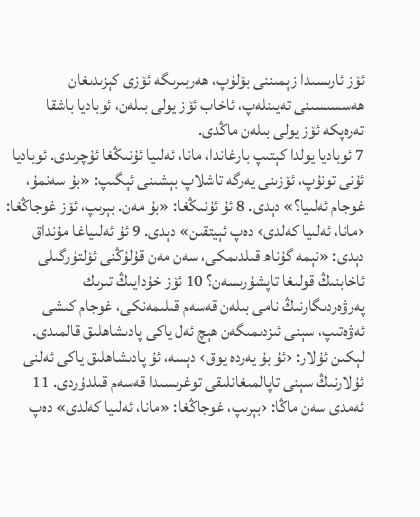ئۆز ئارىسىدا زېمىننى بۆلۈپ، ھەربىرىگە ئۆزى كېزىدىغان ھەسسىسىنى تەيىنلەپ، ئاخاب ئۆز يولى بىلەن، ئوباديا باشقا تەرەپكە ئۆز يولى بىلەن ماڭدى.
7 ئوباديا يولدا كېتىپ بارغاندا، مانا، ئەلىيا ئۇنىڭغا ئۇچرىدى. ئوباديا ئۇنى تونۇپ، ئۆزىنى يەرگە تاشلاپ بېشىنى ئېگىپ: «بۇ سەنمۇ، غوجام ئەلىيا؟» دېدى. 8 ئۇ ئۇنىڭغا: «بۇ مەن. بېرىپ، ئۆز غوجاڭغا: ‹مانا، ئەلىيا كەلدى› دەپ ئېيتقىن» دېدى. 9 ئۇ ئەلىياغا مۇنداق دېدى: «نېمە گۇناھ قىلدىمكى، سەن مەن قۇلۇڭنى ئۆلتۈرگىلى ئاخابنىڭ قولىغا تاپشۇرىسەن؟ 10 ئۆز خۇدايىڭ تىرىك پەرۋەردىگارنىڭ نامى بىلەن قەسەم قىلىمەنكى، غوجام كىشى ئەۋەتىپ، سېنى ئىزدىمىگەن ھېچ ئەل ياكى پادىشاھلىق قالمىدى. لېكىن ئۇلار: ‹ئۇ بۇ يەردە يوق› دېسە، ئۇ پادىشاھلىق ياكى ئەلنى ئۇلارنىڭ سېنى تاپالمىغانلىقى توغرىسىدا قەسەم قىلدۇردى. 11 ئەمدى سەن ماڭا: ‹بېرىپ، غوجاڭغا: «مانا، ئەلىيا كەلدى» دەپ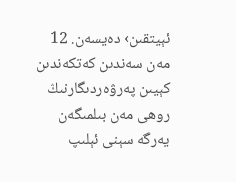ئېيتقىن› دەيسەن. 12 مەن سەندىن كەتكەندىن كېيىن پەرۋەردىگارنىڭ روھى مەن بىلمىگەن يەرگە سېنى ئېلىپ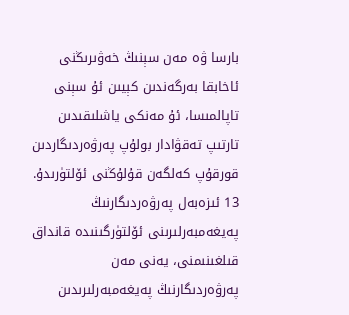بارسا ۋە مەن سېنىڭ خەۋىرىڭنى ئاخابقا بەرگەندىن كېيىن ئۇ سېنى تاپالمىسا، ئۇ مەنكى ياشلىقىدىن تارتىپ تەقۋادار بولۇپ پەرۋەردىگاردىن قورقۇپ كەلگەن قۇلۇڭنى ئۆلتۈرىدۇ. 13 ئىزەبەل پەرۋەردىگارنىڭ پەيغەمبەرلىرىنى ئۆلتۈرگىنىدە قانداق قىلغىنىمنى، يەنى مەن پەرۋەردىگارنىڭ پەيغەمبەرلىرىدىن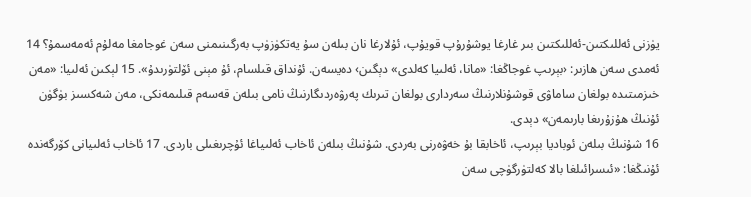يۈزنى ئەللىكتىن-ئەللىكتىن بىر غارغا يوشۇرۇپ قويۇپ، ئۇلارغا نان بىلەن سۇ يەتكۈزۈپ بەرگىنىمنى سەن غوجامغا مەلۇم ئەمەسمۇ؟ 14 ئەمدى سەن ھازىر: ‹بېرىپ غوجاڭغا: «مانا، ئەلىيا كەلدى» دېگىن› دەيسەن. ئۇنداق قىلسام، ئۇ مېنى ئۆلتۈرىدۇ». 15 لېكىن ئەلىيا: «مەن خىزمىتىدە بولغان ساماۋى قوشۇنلارنىڭ سەردارى بولغان تىرىك پەرۋەردىگارنىڭ نامى بىلەن قەسەم قىلىمەنكى، مەن شەكسىز بۈگۈن ئۇنىڭ ھۇزۇرىغا بارىمەن» دېدى.
16 شۇنىڭ بىلەن ئوباديا بېرىپ، ئاخابقا بۇ خەۋەرنى بەردى. شۇنىڭ بىلەن ئاخاب ئەلىياغا ئۇچرىغىلى باردى. 17 ئاخاب ئەلىيانى كۆرگەندە ئۇنىڭغا: «ئىسرائىلغا بالا كەلتۈرگۈچى سەن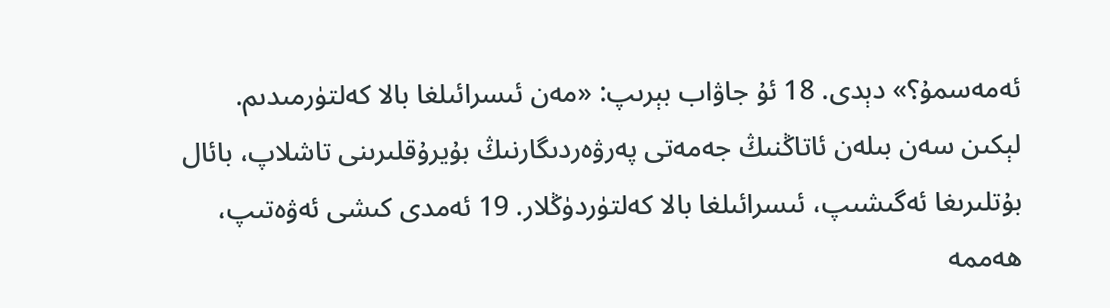ئەمەسمۇ؟» دېدى. 18 ئۇ جاۋاب بېرىپ: «مەن ئىسرائىلغا بالا كەلتۈرمىدىم. لېكىن سەن بىلەن ئاتاڭنىڭ جەمەتى پەرۋەردىگارنىڭ بۇيرۇقلىرىنى تاشلاپ، بائال بۇتلىرىغا ئەگىشىپ، ئىسرائىلغا بالا كەلتۈردۈڭلار. 19 ئەمدى كىشى ئەۋەتىپ، ھەممە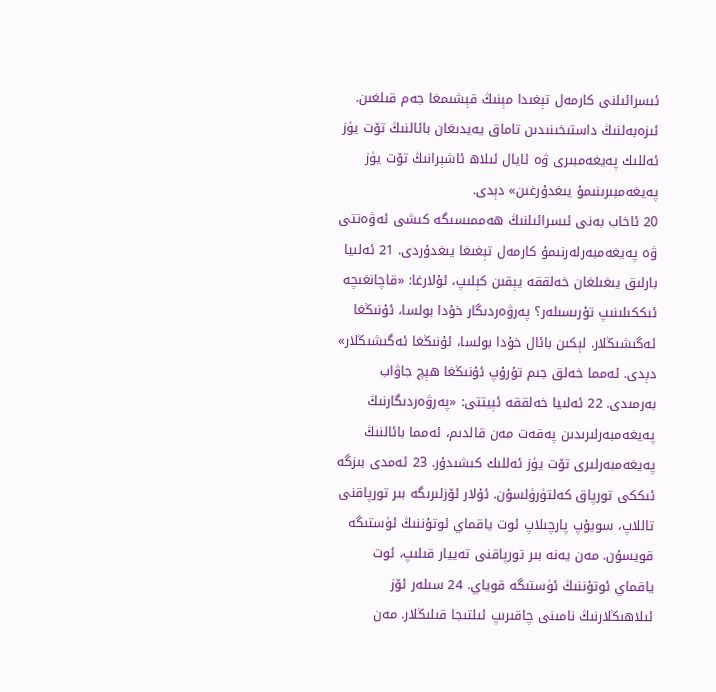ئىسرائىلنى كارمەل تېغىدا مېنىڭ قېشىمغا جەم قىلغىن. ئىزەبەلنىڭ داستىخىنىدىن تاماق يەيدىغان بائالنىڭ تۆت يۈز ئەللىك پەيغەمبىرى ۋە ئايال ئىلاھ ئاشېرانىڭ تۆت يۈز پەيغەمبىرىنىمۇ يىغدۇرغىن» دېدى.
20 ئاخاب بەنى ئىسرائىلنىڭ ھەممىسىگە كىشى ئەۋەتتى ۋە پەيغەمبەرلەرنىمۇ كارمەل تېغىغا يىغدۇردى. 21 ئەلىيا بارلىق يىغىلغان خەلققە يېقىن كېلىپ، ئۇلارغا: «قاچانغىچە ئىككىلىنىپ تۇرىسىلەر؟ پەرۋەردىگار خۇدا بولسا، ئۇنىڭغا ئەگىشىڭلار. لېكىن بائال خۇدا بولسا، ئۇنىڭغا ئەگىشىڭلار» دېدى. ئەمما خەلق جىم تۇرۇپ ئۇنىڭغا ھېچ جاۋاب بەرمىدى. 22 ئەلىيا خەلققە ئېيتتى: «پەرۋەردىگارنىڭ پەيغەمبەرلىرىدىن پەقەت مەن قالدىم، ئەمما بائالنىڭ پەيغەمبەرلىرى تۆت يۈز ئەللىك كىشىدۇر. 23 ئەمدى بىزگە ئىككى تورپاق كەلتۈرۈلسۇن. ئۇلار ئۆزلىرىگە بىر تورپاقنى تاللاپ، سويۇپ پارچىلاپ ئوت ياقماي ئوتۇننىڭ ئۈستىگە قويسۇن. مەن يەنە بىر تورپاقنى تەييار قىلىپ، ئوت ياقماي ئوتۇننىڭ ئۈستىگە قوياي. 24 سىلەر ئۆز ئىلاھىڭلارنىڭ نامىنى چاقىرىپ ئىلتىجا قىلىڭلار. مەن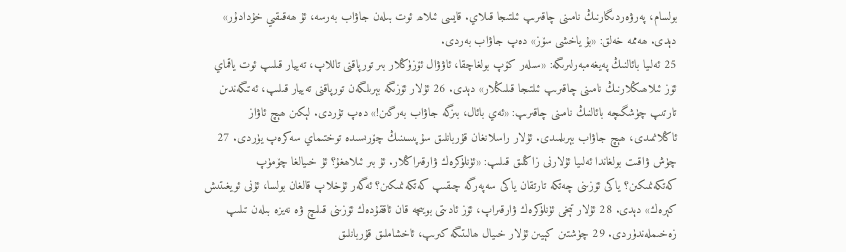بولسام، پەرۋەردىگارنىڭ نامىنى چاقىرىپ ئىلتىجا قىلاي. قايسى ئىلاھ ئوت بىلەن جاۋاب بەرسە، ئۇ ھەقىقىي خۇدادۇر» دېدى. ھەممە خەلق: «بۇ ياخشى سۆز» دەپ جاۋاب بەردى.
25 ئەلىيا بائالنىڭ پەيغەمبەرلىرىگە: «سىلەر كۆپ بولغاچقا، ئاۋۋال ئۆزۈڭلار بىر تورپاقنى تاللاپ، تەييار قىلىپ ئوت ياقماي ئۆز ئىلاھىڭلارنىڭ نامىنى چاقىرىپ ئىلتىجا قىلىڭلار» دېدى. 26 ئۇلار ئۆزىگە بېرىلگەن تورپاقنى تەييار قىلىپ، ئەتىگەندىن تارتىپ چۈشگىچە بائالنىڭ نامىنى چاقىرىپ: «ئەي بائال، بىزگە جاۋاب بەرگىن!» دەپ تۇردى. لېكىن ھېچ ئاۋاز ئاڭلانمىدى، ھېچ جاۋاب بېرىلمىدى. ئۇلار راسلانغان قۇربانلىق سۇپىسىنىڭ چۆرىسىدە توختىماي سەكرەپ يۈردى. 27 چۈش ۋاقىت بولغاندا ئەلىيا ئۇلارنى زاڭلىق قىلىپ: «ئۈنلۈكرەك ۋارقىراڭلار. ئۇ بىر ئىلاھغۇ؟ ئۇ خىيالغا چۆمۈپ كەتكەنمىكىن؟ ياكى ئۆزىنى چەتكە تارتقان ياكى سەپەرگە چىقىپ كەتكەنمىكىن؟ ئەگەر ئۇخلاپ قالغان بولسا، ئۇنى ئويغىتىش كېرەك» دېدى. 28 ئۇلار تېخى ئۈنلۈكرەك ۋارقىراپ، ئۆز ئادىتى بويىچە قان ئاققۇدەك ئۆزىنى قىلىچ ۋە نەيزە بىلەن تىلىپ زەخىملەندۈردى. 29 چۈشتىن كېيىن ئۇلار خىيال ھالىتىگە كىرىپ، ئاخشاملىق قۇربانلىق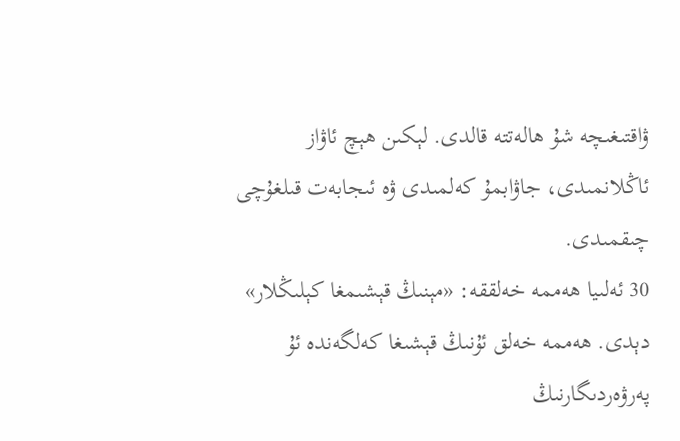ۋاقتىغىچە شۇ ھالەتتە قالدى. لېكىن ھېچ ئاۋاز ئاڭلانمىدى، جاۋابمۇ كەلمىدى ۋە ئىجابەت قىلغۇچى چىقمىدى.
30 ئەلىيا ھەممە خەلققە: «مېنىڭ قېشىمغا كېلىڭلار» دېدى. ھەممە خەلق ئۇنىڭ قېشىغا كەلگەندە ئۇ پەرۋەردىگارنىڭ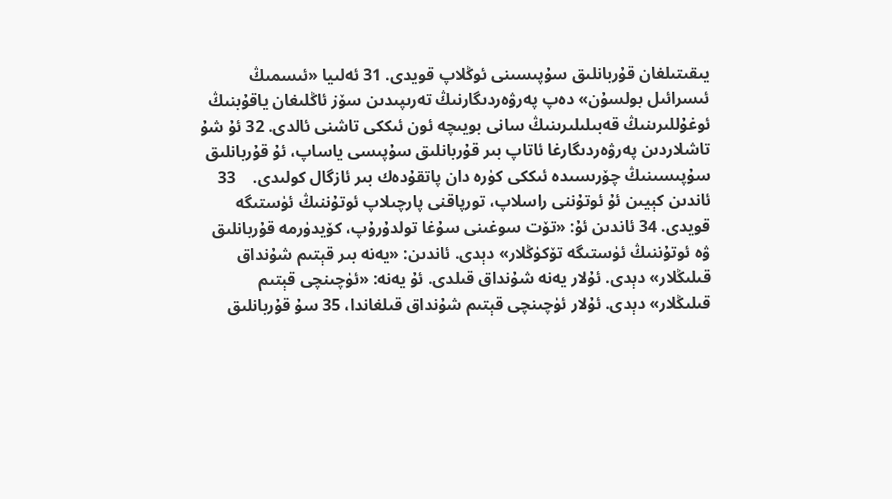يىقىتىلغان قۇربانلىق سۇپىسىنى ئوڭلاپ قويدى. 31 ئەلىيا «ئىسمىڭ ئىسرائىل بولسۇن» دەپ پەرۋەردىگارنىڭ تەرىپىدىن سۆز ئاڭلىغان ياقۇبنىڭ ئوغۇللىرىنىڭ قەبىلىلىرىنىڭ سانى بويىچە ئون ئىككى تاشنى ئالدى. 32 ئۇ شۇ تاشلاردىن پەرۋەردىگارغا ئاتاپ بىر قۇربانلىق سۇپىسى ياساپ، ئۇ قۇربانلىق سۇپىسىنىڭ چۆرىسىدە ئىككى كۈرە دان پاتقۇدەك بىر ئازگال كولىدى.    33 ئاندىن كېيىن ئۇ ئوتۇننى راسلاپ، تورپاقنى پارچىلاپ ئوتۇننىڭ ئۈستىگە قويدى. 34 ئاندىن ئۇ: «تۆت سوغىنى سۇغا تولدۇرۇپ، كۆيدۈرمە قۇربانلىق ۋە ئوتۇننىڭ ئۈستىگە تۆكۈڭلار» دېدى. ئاندىن: «يەنە بىر قېتىم شۇنداق قىلىڭلار» دېدى. ئۇلار يەنە شۇنداق قىلدى. ئۇ يەنە: «ئۈچىنچى قېتىم قىلىڭلار» دېدى. ئۇلار ئۈچىنچى قېتىم شۇنداق قىلغاندا، 35 سۇ قۇربانلىق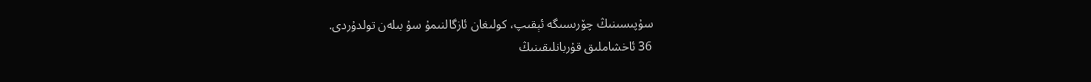سۇپىسىنىڭ چۆرىسىگە ئېقىپ، كولىغان ئازگالنىمۇ سۇ بىلەن تولدۇردى.
36 ئاخشاملىق قۇربانلىقىنىڭ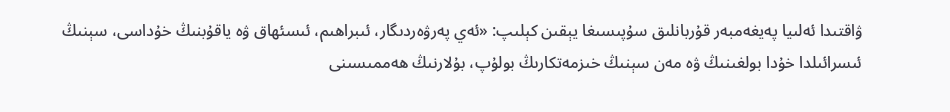ۋاقتىدا ئەلىيا پەيغەمبەر قۇربانلىق سۇپىسىغا يېقىن كېلىپ: «ئەي پەرۋەردىگار، ئىبراھىم، ئىسئھاق ۋە ياقۇبنىڭ خۇداسى، سېنىڭ ئىسرائىلدا خۇدا بولغىنىڭ ۋە مەن سېنىڭ خىزمەتكارىڭ بولۇپ، بۇلارنىڭ ھەممىسىنى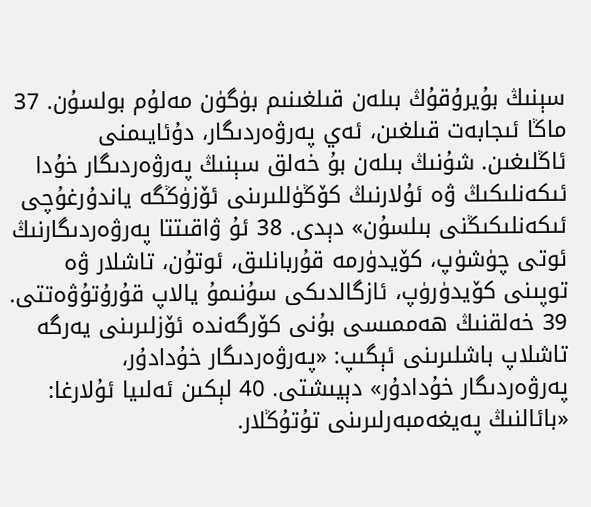سېنىڭ بۇيرۇقۇڭ بىلەن قىلغىنىم بۈگۈن مەلۇم بولسۇن. 37 ماڭا ئىجابەت قىلغىن، ئەي پەرۋەردىگار، دۇئايىمنى ئاڭلىغىن. شۇنىڭ بىلەن بۇ خەلق سېنىڭ پەرۋەردىگار خۇدا ئىكەنلىكىڭ ۋە ئۇلارنىڭ كۆڭۈللىرىنى ئۆزۈڭگە ياندۇرغۇچى ئىكەنلىكىڭنى بىلسۇن» دېدى. 38 ئۇ ۋاقىتتا پەرۋەردىگارنىڭ ئوتى چۈشۈپ، كۆيدۈرمە قۇربانلىق، ئوتۇن، تاشلار ۋە توپىنى كۆيدۈرۈپ، ئازگالدىكى سۇنىمۇ يالاپ قۇرۇتۇۋەتتى. 39 خەلقنىڭ ھەممىسى بۇنى كۆرگەندە ئۆزلىرىنى يەرگە تاشلاپ باشلىرىنى ئېگىپ: «پەرۋەردىگار خۇدادۇر، پەرۋەردىگار خۇدادۇر» دېيىشتى. 40 لېكىن ئەلىيا ئۇلارغا: «بائالنىڭ پەيغەمبەرلىرىنى تۇتۇڭلار.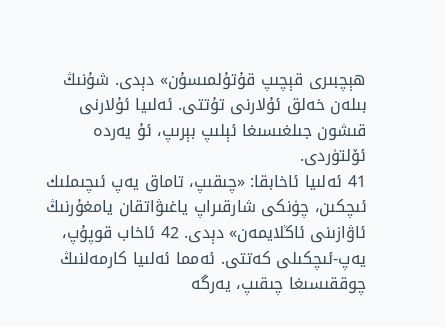ھېچبىرى قېچىپ قۇتۇلمىسۇن» دېدى. شۇنىڭ بىلەن خەلق ئۇلارنى تۇتتى. ئەلىيا ئۇلارنى قىشون جىلغىسىغا ئېلىپ بېرىپ، ئۇ يەردە ئۆلتۈردى.
41 ئەلىيا ئاخابقا: «چىقىپ، تاماق يەپ ئىچىملىك ئىچكىن، چۈنكى شارقىراپ ياغىۋاتقان يامغۇرنىڭ ئاۋازىنى ئاڭلايمەن» دېدى. 42 ئاخاب قوپۇپ، يەپ-ئىچكىلى كەتتى. ئەمما ئەلىيا كارمەلنىڭ چوققىسىغا چىقىپ، يەرگە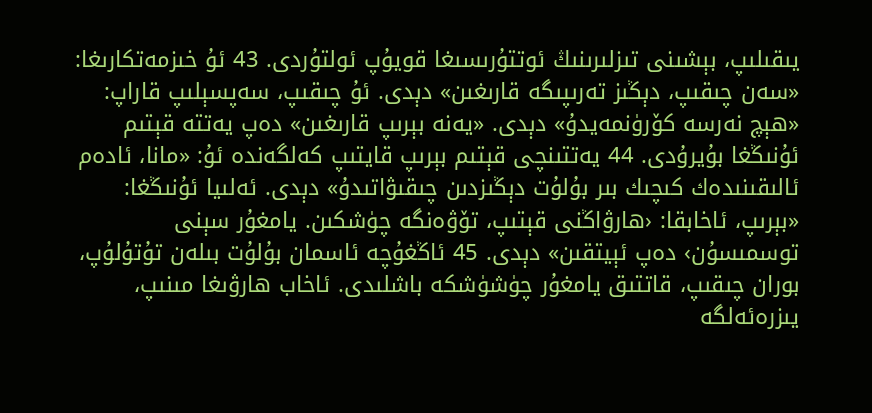يىقىلىپ، بېشىنى تىزلىرىنىڭ ئوتتۇرىسىغا قويۇپ ئولتۇردى. 43 ئۇ خىزمەتكارىغا: «سەن چىقىپ، دېڭىز تەرىپىگە قارىغىن» دېدى. ئۇ چىقىپ، سەپسېلىپ قاراپ: «ھېچ نەرسە كۆرۈنمەيدۇ» دېدى. «يەنە بېرىپ قارىغىن» دەپ يەتتە قېتىم ئۇنىڭغا بۇيرۇدى. 44 يەتتىنچى قېتىم بېرىپ قايتىپ كەلگەندە ئۇ: «مانا، ئادەم ئالىقىنىدەك كىچىك بىر بۇلۇت دېڭىزدىن چىقىۋاتىدۇ» دېدى. ئەلىيا ئۇنىڭغا: «بېرىپ، ئاخابقا: ‹ھارۋاڭنى قېتىپ، تۆۋەنگە چۈشكىن. يامغۇر سېنى توسمىسۇن› دەپ ئېيتقىن» دېدى. 45 ئاڭغۇچە ئاسمان بۇلۇت بىلەن تۇتۇلۇپ، بوران چىقىپ، قاتتىق يامغۇر چۈشۈشكە باشلىدى. ئاخاب ھارۋىغا مىنىپ، يىزرەئەلگە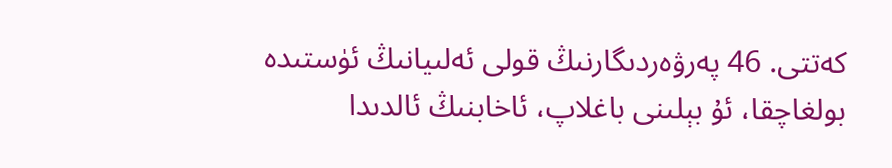كەتتى. 46 پەرۋەردىگارنىڭ قولى ئەلىيانىڭ ئۈستىدە بولغاچقا، ئۇ بېلىنى باغلاپ، ئاخابنىڭ ئالدىدا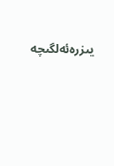يىزرەئەلگىچە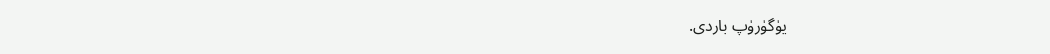يۈگۈرۈپ باردى.